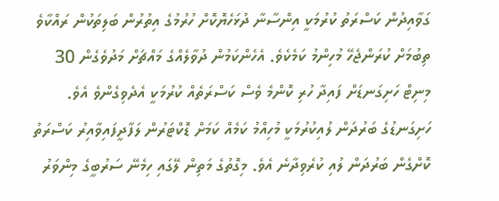ގަވާއިދުން ކަސްރަތު ކުރުމަކީ އިންސާނާ ދުޅަހެޔޮކޮށް ހުރުމުގެ އިތުރުން ބަލިތަކުން ރައްކާވެ ތިބުމަށް ކުރަންޖެހޭ މުހިންމު ކަމެކެވެ. އެހެންކަމުން ދުވާލެއްގެ މައްޗަށް މަދުވެގެން 30 މިނިޓް ހަށިގަނޑަށް ފައިދާ ހުރި ކޮންމެ ވެސް ކަސްރަތެއް ކުރުމަކީ އެދެވިގެންވެ އެވެ.
ހަށިގަނޑުގެ ބަރުދަން ލުއިކުރުމަކީ މުހިއްމު ކަމެއް ކަމަށް ޑޮކްޓަރުން ލަފާދީފައިވާއިރު ކަސްރަތު ކޮށްގެން ބަރުދަން ލުއި ކުރެވިދާނެ އެވެ. މިގޮތުގެ މަތިން ލޭގައި ހިމެނޭ ސަރުބީގެ މިންވަރު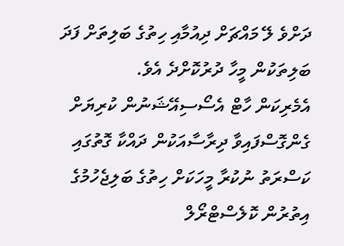ދަށްވެ ލޭ މައްޗަށް ދިއުމާއި ހިތުގެ ބަލިތަށް ފަދަ ބަލިތަކުން މީހާ ދުރުކޮށްދެ އެވެ.
އެމެރިކަން ހާޓް އެސޯސިއޭޝަނުން ކުރިޔަށް ގެންގޮސްފައިވާ ދިރާސާއަކުން ދައްކާ ގޮތުގައި ކަސްރަތު ނުކުރާ މީހަކަށް ހިތުގެ ބަލިޖެހުމުގެ އިތުރުން ކޮލެސްޓްރޯލް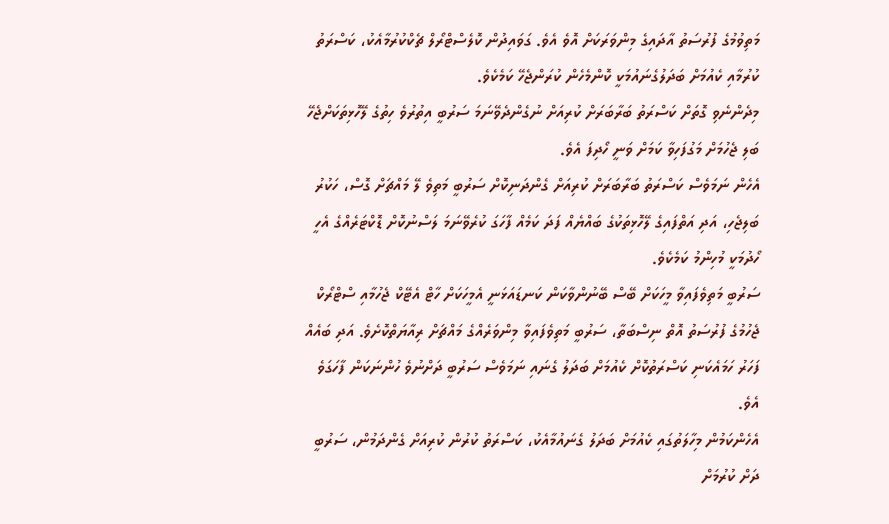މަތިވުމުގެ ފުރުސަތު އާދައިގެ މިންވަރަކަށް އޮވެ އެވެ. ގަވައިދުން ކޮލެސްޓްރޯލް ޗެކްކުރުމާއެކު، ކަސްރަތު ކުރުމާއި ކެއުމަށް ބަދަލުގެނައުމަކީ ކޮންމެހެން ކުރަންޖެހޭ ކަމެކެވެ.
މިދެންނެވި ގޮތަށް ކަސްރަތު ބަރާބަރަށް ކުރިއަށް ނުގެންދެވޭނަމަ ސަރުބީ އިތުރުވެ ހިތުގެ ލޭހޮޅިތަކަށްޖެހޭ ބަލި ޖެހުމަށް މަގުފަހިވާ ކަމަށް ވަނީ ހޯދިފަ އެވެ.
އެހެން ނަމަވެސް ކަސްރަތު ބަރާބަރަށް ކުރިއަށް ގެންދަނިކޮށް ސަރުބީ މަތިވެ ލޭ މައްޗަށް ގޮސް، ހަކުރު ބަލިޖެހި، އަދި އަތްފައިގެ ލޭހޮޅިތަކުގެ ބައްޔެއް ފަދަ ކަމެއް ފާހަގަ ކުރެވޭނަމަ ލަސްނުކޮށް ޑޮކްޓަރެއްގެ އެހީ ހޯދުމަކީ މުހިންމު ކަމެކެވެ.
ސަރުބީ މަތިވެފައިވާ މީހަކަށް ބޭސް ބޭނުންވާކަން ކަނޑައަޅަނީ އެމީހަކަށް ހާޓް އެޓޭކް ޖެހުމާއި ސްޓްރޯކް ޖެހުމުގެ ފުރުސަތު އޮތް ނިސްބަތާ، ސަރުބީ މަތިވެފައިވާ މިންވަރެއްގެ މައްޗަށް ރިއާޔަތްކޮށެވެ. އަދި ބައެއް ފަހަރު ހަމައެކަނި ކަސްރަތުކޮށް ކެއުމަށް ބަދަލު ގެނައި ނަމަވެސް ސަރުބީ ދަށްނުވެ ހުންނަކަން ފާހަގަވެ އެވެ.
އެހެންކަމުން މިހާލަތުގައި ކެއުމަށް ބަދަލު ގެނައުމާއެކު، ކަސްރަތު ކުރުން ކުރިއަށް ގެންދަމުން، ސަރުބީ ދަށް ކުރުމަށް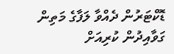ޑޮކްޓަރުން ދެއްވާ ލަފާގެ މަތިން ގަވާއިދުން ކުރިއަށް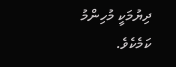ދިޔުމަކީ މުހިންމު ކަމެކެވެ.